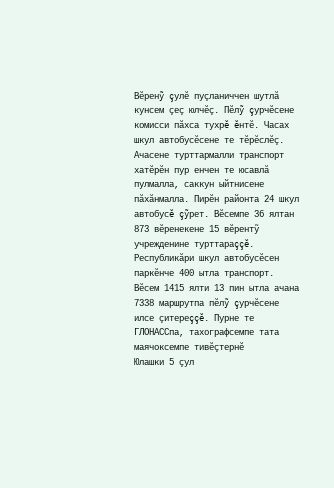Вĕренỹ çулĕ пуçланиччен шутлă кунсем çеç юлчĕç. Пĕлỹ çурчĕсене комисси пăхса тухрĕ ĕнтĕ. Часах шкул автобусĕсене те тĕрĕслĕç. Ачасене турттармалли транспорт хатĕрĕн пур енчен те юсавлă пулмалла, саккун ыйтнисене пăхăнмалла. Пирĕн районта 24 шкул автобусĕ çỹрет. Вĕсемпе 36 ялтан 873 вĕренекене 15 вĕрентỹ учрежденине турттараççĕ. Республикăри шкул автобусĕсен паркĕнче 400 ытла транспорт. Вĕсем 1415 ялти 13 пин ытла ачана 7338 маршрутпа пĕлỹ çурчĕсене илсе çитереççĕ. Пурне те ГЛОНАССпа, тахографсемпе тата маячоксемпе тивĕçтернĕ
Юлашки 5 çул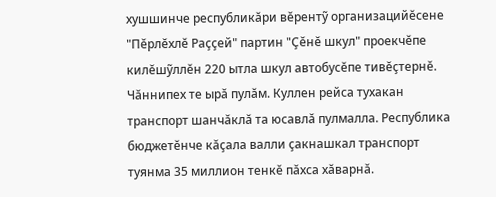хушшинче республикăри вĕрентỹ организацийĕсене "Пĕрлĕхлĕ Раççей" партин "Çĕнĕ шкул" проекчĕпе килĕшỹллĕн 220 ытла шкул автобусĕпе тивĕçтернĕ. Чăннипех те ырă пулăм. Куллен рейса тухакан транспорт шанчăклă та юсавлă пулмалла. Республика бюджетĕнче кăçала валли çакнашкал транспорт туянма 35 миллион тенкĕ пăхса хăварнă.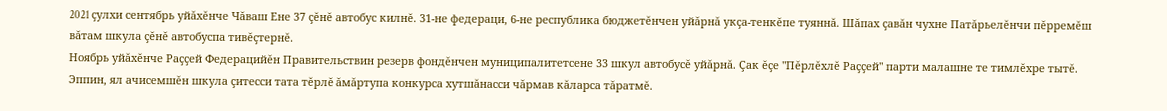2021 çулхи сентябрь уйăхĕнче Чăваш Ене 37 çĕнĕ автобус килнĕ. 31-не федераци, 6-не республика бюджетĕнчен уйăрнă укçа-тенкĕпе туяннă. Шăпах çавăн чухне Патăрьелĕнчи пĕрремĕш вăтам шкула çĕнĕ автобуспа тивĕçтернĕ.
Ноябрь уйăхĕнче Раççей Федерацийĕн Правительствин резерв фондĕнчен муниципалитетсене 33 шкул автобусĕ уйăрнă. Çак ĕçе "Пĕрлĕхлĕ Раççей" парти малашне те тимлĕхре тытĕ. Эппин, ял ачисемшĕн шкула çитесси тата тĕрлĕ ăмăртупа конкурса хутшăнасси чăрмав кăларса тăратмĕ.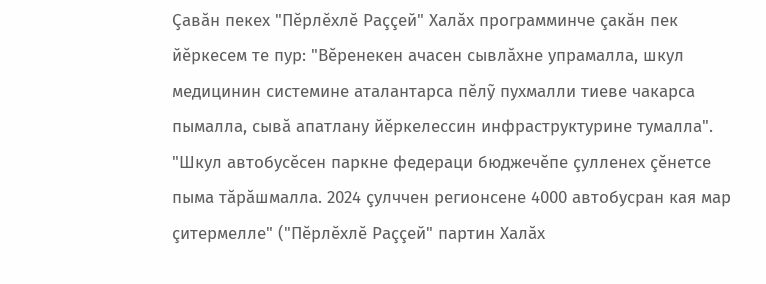Çавăн пекех "Пĕрлĕхлĕ Раççей" Халăх программинче çакăн пек йĕркесем те пур: "Вĕренекен ачасен сывлăхне упрамалла, шкул медицинин системине аталантарса пĕлỹ пухмалли тиеве чакарса пымалла, сывă апатлану йĕркелессин инфраструктурине тумалла".
"Шкул автобусĕсен паркне федераци бюджечĕпе çулленех çĕнетсе пыма тăрăшмалла. 2024 çулччен регионсене 4000 автобусран кая мар çитермелле" ("Пĕрлĕхлĕ Раççей" партин Халăх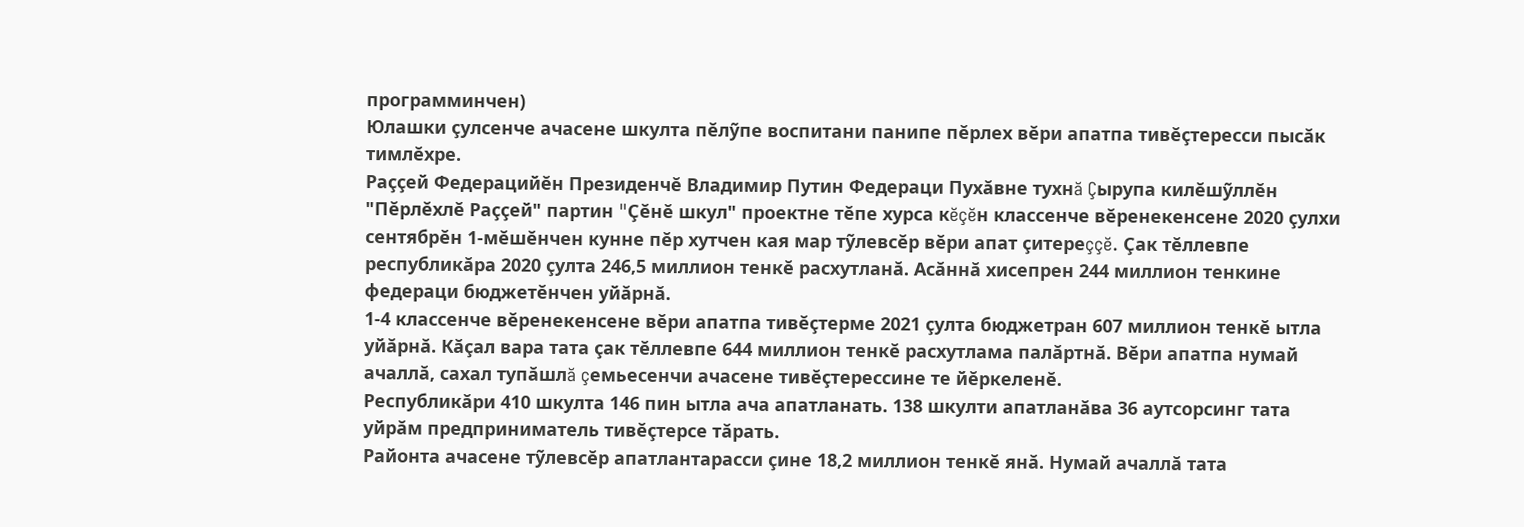программинчен)
Юлашки çулсенче ачасене шкулта пĕлỹпе воспитани панипе пĕрлех вĕри апатпа тивĕçтересси пысăк тимлĕхре.
Раççей Федерацийĕн Президенчĕ Владимир Путин Федераци Пухăвне тухнă Çырупа килĕшỹллĕн "Пĕрлĕхлĕ Раççей" партин "Çĕнĕ шкул" проектне тĕпе хурса кĕçĕн классенче вĕренекенсене 2020 çулхи сентябрĕн 1-мĕшĕнчен кунне пĕр хутчен кая мар тỹлевсĕр вĕри апат çитереççĕ. Çак тĕллевпе республикăра 2020 çулта 246,5 миллион тенкĕ расхутланă. Асăннă хисепрен 244 миллион тенкине федераци бюджетĕнчен уйăрнă.
1-4 классенче вĕренекенсене вĕри апатпа тивĕçтерме 2021 çулта бюджетран 607 миллион тенкĕ ытла уйăрнă. Кăçал вара тата çак тĕллевпе 644 миллион тенкĕ расхутлама палăртнă. Вĕри апатпа нумай ачаллă, сахал тупăшлă çемьесенчи ачасене тивĕçтерессине те йĕркеленĕ.
Республикăри 410 шкулта 146 пин ытла ача апатланать. 138 шкулти апатланăва 36 аутсорсинг тата уйрăм предприниматель тивĕçтерсе тăрать.
Районта ачасене тỹлевсĕр апатлантарасси çине 18,2 миллион тенкĕ янă. Нумай ачаллă тата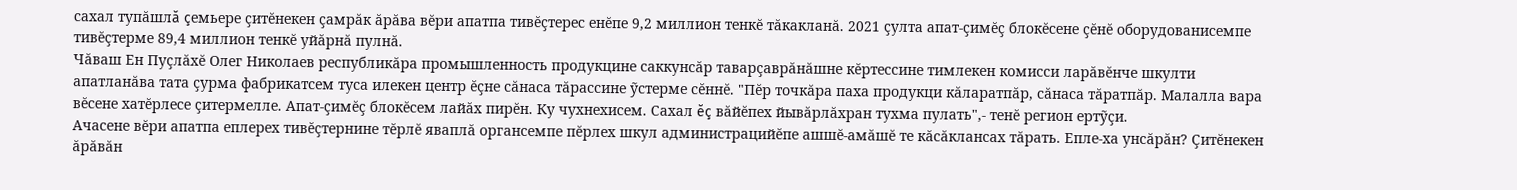сахал тупăшлă çемьере çитĕнекен çамрăк ăрăва вĕри апатпа тивĕçтерес енĕпе 9,2 миллион тенкĕ тăкакланă. 2021 çулта апат-çимĕç блокĕсене çĕнĕ оборудованисемпе тивĕçтерме 89,4 миллион тенкĕ уйăрнă пулнă.
Чăваш Ен Пуçлăхĕ Олег Николаев республикăра промышленность продукцине саккунсăр таварçаврăнăшне кĕртессине тимлекен комисси ларăвĕнче шкулти апатланăва тата çурма фабрикатсем туса илекен центр ĕçне сăнаса тăрассине ỹстерме сĕннĕ. "Пĕр точкăра паха продукци кăларатпăр, сăнаса тăратпăр. Малалла вара вĕсене хатĕрлесе çитермелле. Апат-çимĕç блокĕсем лайăх пирĕн. Ку чухнехисем. Сахал ĕç вăйĕпех йывăрлăхран тухма пулать",- тенĕ регион ертỹçи.
Ачасене вĕри апатпа еплерех тивĕçтернине тĕрлĕ яваплă органсемпе пĕрлех шкул администрацийĕпе ашшĕ-амăшĕ те кăсăклансах тăрать. Епле-ха унсăрăн? Çитĕнекен ăрăвăн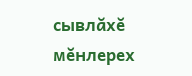сывлăхĕ мĕнлерех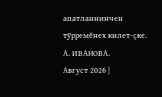апатланнинчен тỹрремĕнех килет-çке.
А. ИВАНОВА.
Август 2026 |